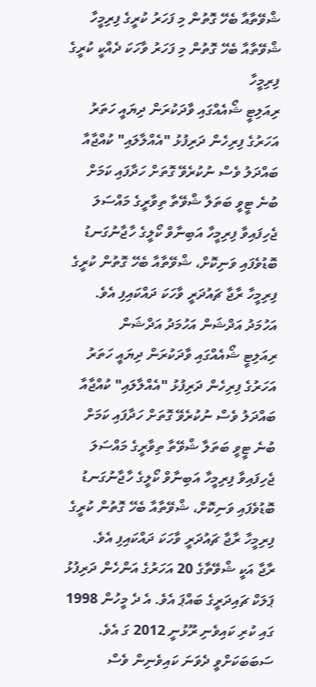ޝްވޭތާއާ ބެހޭ ގޮތުން މި ފަހަރު ކުރީގެ ފިރިމީހާ
ޝްވޭތާއާ ބެހޭ ގޮތުން މި ފަހަރު ވާހަކަ ދެއްކީ ކުރީގެ ފިރިމީހާ
ރިއަލިޓީ ޝޯއެއްގައި ވާދަކުރަން ދިޔައީ ހަތަރު އަހަރުގެ ފިރިހެން ދަރިފުޅު "އެއްލާލައި" ކުއްޖާއާ ބައްދަލު ވެސް ނުކުރެވޭ ގޮތަށް ހަދާފައި ކަމަށް ބުނެ ޓީވީ ބަތަލާ ޝްވޭތާ ތިވާރީގެ މައްސަލަ ޖެހިފައިވާ ފިރިމީހާ އަބިނާވް ކޯލީގެ ހާޖާނުގަނޑު ބޮޑުވެފައި ވަނިކޮށް، ޝްވޭތާއާ ބެހޭ ގޮތުން ކުރީގެ ފިރިމީހާ ރާޖާ ޗައުދަރީ ވާހަކަ ދައްކައިފި އެވެ.
އަހުމަދު އަދްޝަން އަހުމަދު އަދްޝަން
ރިއަލިޓީ ޝޯއެއްގައި ވާދަކުރަން ދިޔައީ ހަތަރު އަހަރުގެ ފިރިހެން ދަރިފުޅު "އެއްލާލައި" ކުއްޖާއާ ބައްދަލު ވެސް ނުކުރެވޭ ގޮތަށް ހަދާފައި ކަމަށް ބުނެ ޓީވީ ބަތަލާ ޝްވޭތާ ތިވާރީގެ މައްސަލަ ޖެހިފައިވާ ފިރިމީހާ އަބިނާވް ކޯލީގެ ހާޖާނުގަނޑު ބޮޑުވެފައި ވަނިކޮށް، ޝްވޭތާއާ ބެހޭ ގޮތުން ކުރީގެ ފިރިމީހާ ރާޖާ ޗައުދަރީ ވާހަކަ ދައްކައިފި އެވެ.
ރާޖާ އަކީ ޝްވޭތާގެ 20 އަހަރުގެ އަންހެން ދަރިފުޅު ޕަލަކް ޗައިދަރީގެ ބައްޕަ އެވެ. އެ ދެ މީހުން 1998 ގައި ކުރި ކައިވެނި ރޫޅުނީ 2012 ގަ އެވެ. ސަބަބަކަށްވީ ދެވަނަ ކައިވެނިން ވެސް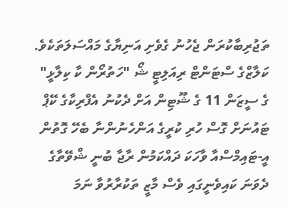ތަޖުރިބާކުރަން ޖެހުނު ގެވެށި އަނިޔާގެ މައްސަލަތަކެވެ.
ކަލާޒްގެ ސްޓަންޓް ރިއަލިޓީ ޝޯ "ހަތުރޯން ކާ ކިލާޅީ" ގެ ސީޒަން 11 ގެ ޝޫޓިން އަށް ދެކުނު އެފްރިކާގެ ކޭޕް ޓައުނަށް ގޮސް ހުރި ކުރީގެ އަންހެނުންނާ ބެހޭ ގޮތުން އީ-ޓައިމްސްއާ ވާހަކަ ދައްކަމުން ރާޖާ ބުނީ ޝްވޭތާގެ ދެވަނަ ކައިވެނީގައި ވެސް މާޒީ ތަކުރާރުވާ ނަމަ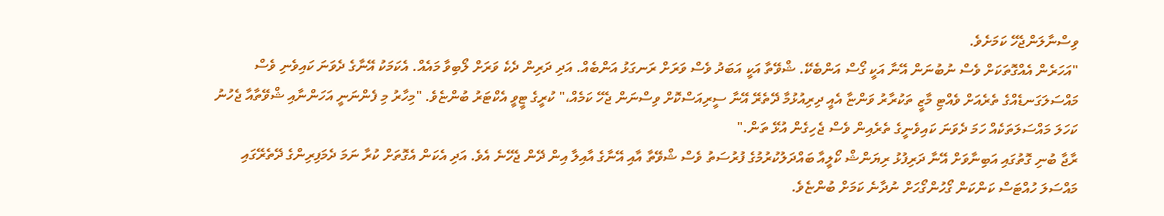ވިސްނާލަންޖެހޭ ކަމަށެވެ.
"އަހަރެން އެއްގޮތަކަށް ވެސް ނުބުނަން އޭނާ އަކީ ގޯސް އަންބެކޭ. ޝްވޭތާ އަކީ އަބަދު ވެސް ވަރަށް ރަނގަޅު އަންބެއް. އަދި ދަރިން ދެކެ ވަރަށް ލޯބިވާ މައެއް. އެކަމަކު އޭނާގެ ދެވަނަ ކައިވެނި ވެސް މައްސަލަގަނޑެއްގެ ތެރެއަށް ވެއްޓި މާޒީ ތަކުރާރު ވަންޏާ އެއީ ދިރިއުޅުމާ ދޭތެރޭ އޭނާ ސީރިއަސްކޮށް ވިސްނަން ޖެހޭ ކަމެއް،" ކުރީގެ ޓީވީ އެކްޓަރު ބުންޏެވެ. "މިހާރު މި ފެންނަނީ އަހަންނާއި ޝްވޭތާއާ ޖެހުނު ކަހަލަ މައްސަލަތަކެއް ހަމަ ދެވަނަ ކައިވެނީގެ ތެރެއިން ވެސް ޖެހިގެން އުޅޭ ތަން."
ރާޖާ ބުނި ގޮތުގައި އަބިނާވަށް އޭނާ ދަރިފުޅު ރިޔަންޝް ކޯލީއާ ބައްދަލުކުރުމުގެ ފުރުސަތު ވެސް ޝްވޭތާ އާއި އޭނާގެ އާއިލާ އިން ދޭން ޖެހޭނެ އެވެ. އަދި އެކަން އެގޮތަށް ކުރާ ނަމަ ދެމަފިރިންގެ ދޭތެރޭގައި މައްސަލަ ހުއްޓަސް ކަންކަން ގޯހުންގޯހަށް ނުދާނެ ކަމަށް ބުންޏެވެ.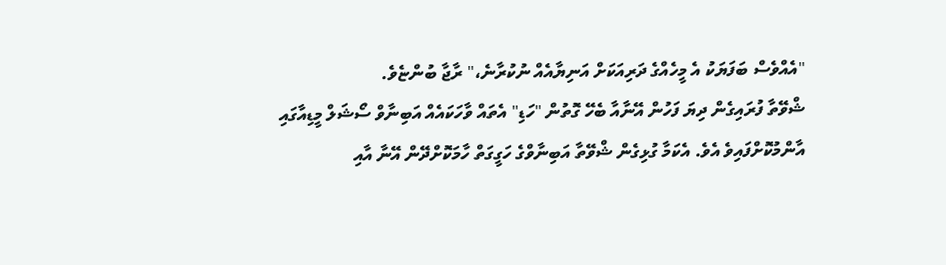"އެއްވެސް ބަފަޔަކު އެ މީހެއްގެ ދަރިއަކަށް އަނިޔާއެއް ނުކުރާނެ،" ރާޖާ ބުންޏެވެ.
ޝްވޭތާ ފުރައިގެން ދިޔަ ފަހުން އޭނާއާ ބެހޭ ގޮތުން "ހަޑި" އެތައް ވާހަކައެއް އަބިނާވް ސޯޝަލް މީޑިއާގައި އާންމުކޮށްފައިވެ އެވެ. އެކަމާ ގުޅިގެން ޝްވޭތާ އަބިނާވްގެ ހަގީގަތް ހާމަކޮށްދޭން އޭނާ އާއި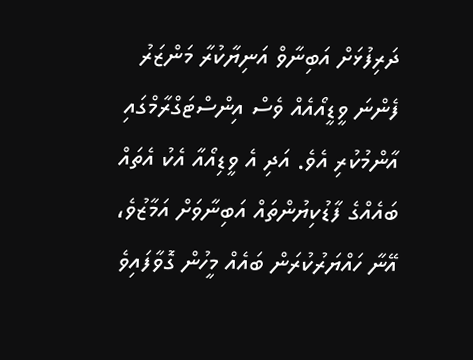ދަރިފުޅަށް އަބިނާވް އަނިޔާކުރާ މަންޒަރު ފެންނަ ވީޑީއޯއެއް ވެސް އިންސްޓަގްރާމްގައި އާންމުކުރި އެވެ. އަދި އެ ވީޑިއޯއާ އެކު އެތައް ބައެއްގެ ފާޑުކިޔުންތައް އަބިނާވަށް އަމާޒުވެ، އޭނާ ހައްޔަރުކުރަން ބައެއް މީހުން ގޮވާފައިވެ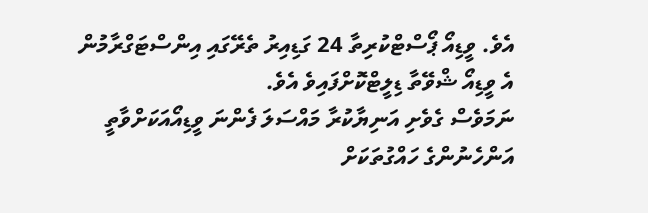އެވެ. ވީޑިއޯ ޕޯސްޓްކުރިތާ 24 ގަޑިއިރު ތެރޭގައި އިންސްޓަގްރާމުން އެ ވީޑިއޯ ޝްވޭތާ ޑިލީޓްކޮށްފައިވެ އެވެ.
ނަމަވެސް ގެވެށި އަނިޔާކުރާ މައްސަލަ ފެންނަ ވީޑިއޯއަކަށްވާތީ އަންހެނުންގެ ހައްގުތަކަށް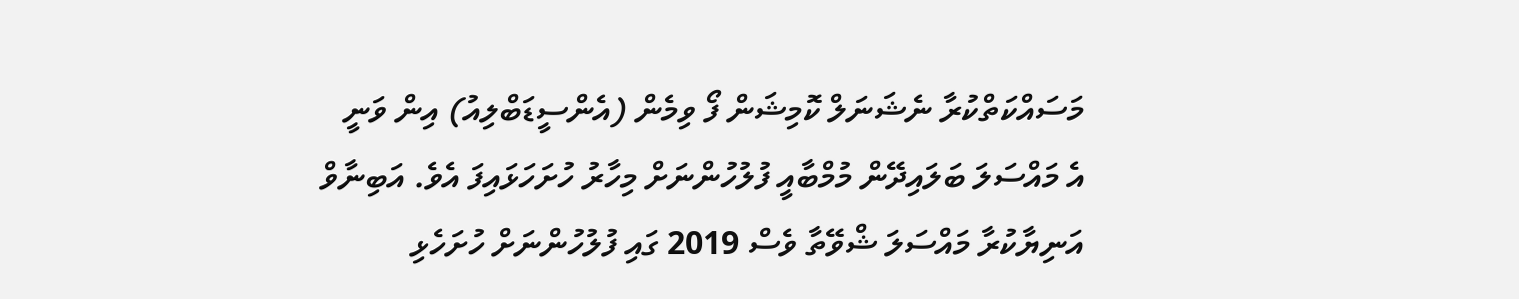މަސައްކަތްކުރާ ނެޝަނަލް ކޮމިޝަން ފޯ ވިމެން (އެންސީޑަބްލިއު) އިން ވަނީ އެ މައްސަލަ ބަލައިދޭން މުމްބާއީ ފުލުހުންނަށް މިހާރު ހުށަހަޅައިފަ އެވެ. އަބިނާވް އަނިޔާކުރާ މައްސަލަ ޝްވޭތާ ވެސް 2019 ގައި ފުލުހުންނަށް ހުށަހެޅި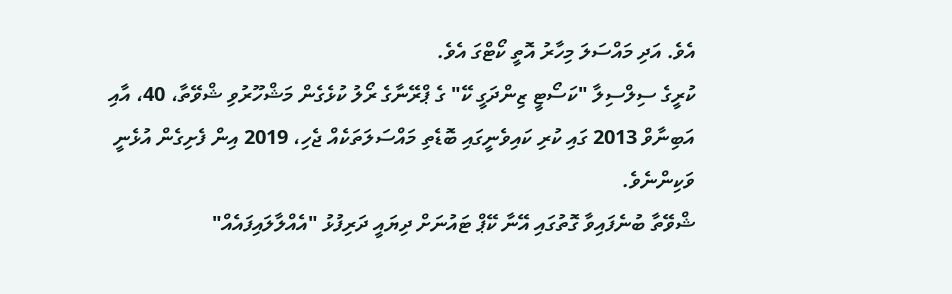އެވެ. އަދި މައްސަލަ މިހާރު އޮތީ ކޯޓްގަ އެވެ.
ކުރީގެ ސިލްސިލާ "ކަސޯޓީ ޒިންދަގީ ކޭ" ގެ ޕްރޭނާގެ ރޯލު ކުޅެގެން މަޝްހޫރުވި ޝްވޭތާ، 40، އާއި އަބިނާވް 2013 ގައި ކުރި ކައިވެނީގައި ބޮޑެތި މައްސަލަތަކެއް ޖެހި، 2019 އިން ފެށިގެން އުޅެނީ ވަކިންނެވެ.
ޝްވޭތާ ބުނެފައިވާ ގޮތުގައި އޭނާ ކޭޕް ޓައުނަށް ދިޔައީ ދަރިފުޅު "އެއްލާލައިފައެއް"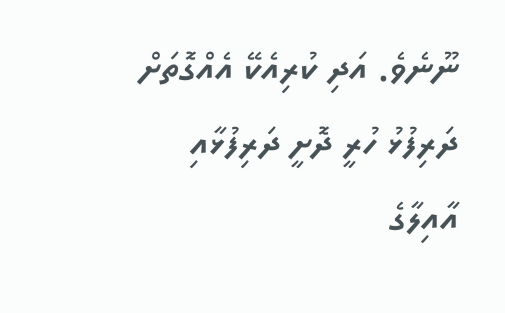ނޫނެވެ. އަދި ކުރިއެކޭ އެއްގޮތަށް ދަރިފުޅު ހުރީ ދޮށީ ދަރިފުޅާއި އާއިލާގެ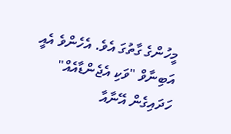މީހުންގެ ގާތުގަ އެވެ. އެހެންވެ އެއީ އަބިނާވް "ވަކި އެޖެންޑާއެއް" ހަދައިގެން އޭނާއާ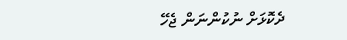ދެކޮޅަށް ނުކުންނަން ޖެހޭ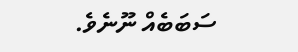ސަބަބެއް ނޫނެވެ.